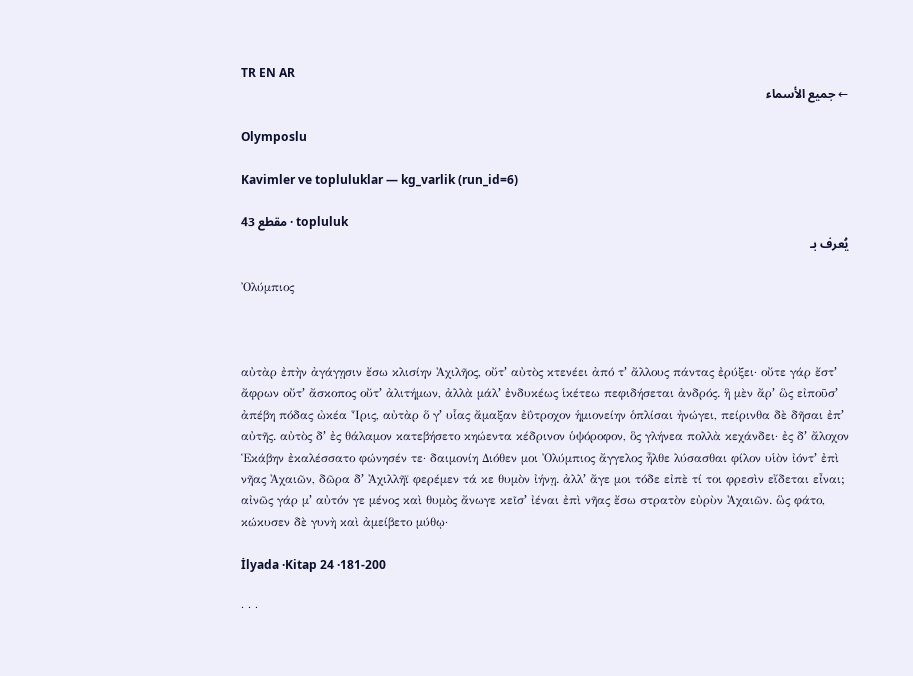TR EN AR
← جميع الأسماء

Olymposlu

Kavimler ve topluluklar — kg_varlik (run_id=6)

43 مقطع · topluluk
يُعرف بـ

Ὀλύμπιος



αὐτὰρ ἐπὴν ἀγάγῃσιν ἔσω κλισίην Ἀχιλῆος, οὔτʼ αὐτὸς κτενέει ἀπό τʼ ἄλλους πάντας ἐρύξει· οὔτε γάρ ἔστʼ ἄφρων οὔτʼ ἄσκοπος οὔτʼ ἀλιτήμων, ἀλλὰ μάλʼ ἐνδυκέως ἱκέτεω πεφιδήσεται ἀνδρός. ἣ μὲν ἄρʼ ὣς εἰποῦσʼ ἀπέβη πόδας ὠκέα Ἶρις, αὐτὰρ ὅ γʼ υἷας ἄμαξαν ἐΰτροχον ἡμιονείην ὁπλίσαι ἠνώγει, πείρινθα δὲ δῆσαι ἐπʼ αὐτῆς. αὐτὸς δʼ ἐς θάλαμον κατεβήσετο κηώεντα κέδρινον ὑψόροφον, ὃς γλήνεα πολλὰ κεχάνδει· ἐς δʼ ἄλοχον Ἑκάβην ἐκαλέσσατο φώνησέν τε· δαιμονίη Διόθεν μοι Ὀλύμπιος ἄγγελος ἦλθε λύσασθαι φίλον υἱὸν ἰόντʼ ἐπὶ νῆας Ἀχαιῶν, δῶρα δʼ Ἀχιλλῆϊ φερέμεν τά κε θυμὸν ἰήνῃ. ἀλλʼ ἄγε μοι τόδε εἰπὲ τί τοι φρεσὶν εἴδεται εἶναι; αἰνῶς γάρ μʼ αὐτόν γε μένος καὶ θυμὸς ἄνωγε κεῖσʼ ἰέναι ἐπὶ νῆας ἔσω στρατὸν εὐρὺν Ἀχαιῶν. ὣς φάτο, κώκυσεν δὲ γυνὴ καὶ ἀμείβετο μύθῳ·

İlyada ·Kitap 24 ·181-200

· · ·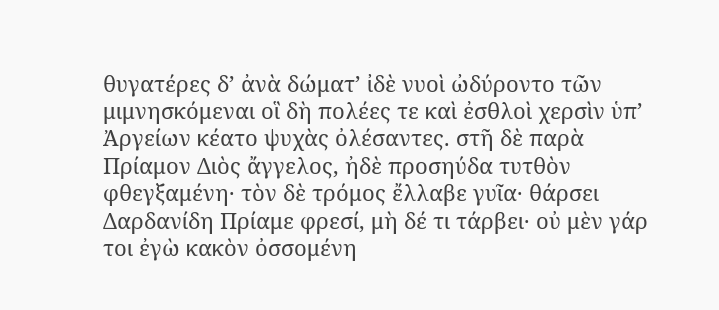θυγατέρες δʼ ἀνὰ δώματʼ ἰδὲ νυοὶ ὠδύροντο τῶν μιμνησκόμεναι οἳ δὴ πολέες τε καὶ ἐσθλοὶ χερσὶν ὑπʼ Ἀργείων κέατο ψυχὰς ὀλέσαντες. στῆ δὲ παρὰ Πρίαμον Διὸς ἄγγελος, ἠδὲ προσηύδα τυτθὸν φθεγξαμένη· τὸν δὲ τρόμος ἔλλαβε γυῖα· θάρσει Δαρδανίδη Πρίαμε φρεσί, μὴ δέ τι τάρβει· οὐ μὲν γάρ τοι ἐγὼ κακὸν ὀσσομένη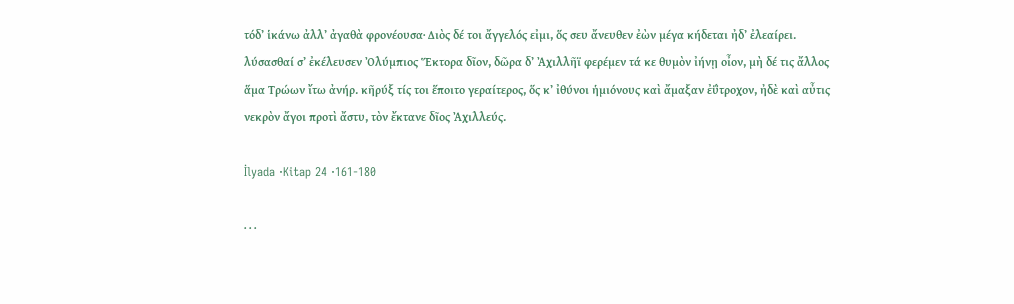τόδʼ ἱκάνω ἀλλʼ ἀγαθὰ φρονέουσα· Διὸς δέ τοι ἄγγελός εἰμι, ὅς σευ ἄνευθεν ἐὼν μέγα κήδεται ἠδʼ ἐλεαίρει. λύσασθαί σʼ ἐκέλευσεν Ὀλύμπιος Ἕκτορα δῖον, δῶρα δʼ Ἀχιλλῆϊ φερέμεν τά κε θυμὸν ἰήνῃ οἶον, μὴ δέ τις ἄλλος ἅμα Τρώων ἴτω ἀνήρ. κῆρύξ τίς τοι ἕποιτο γεραίτερος, ὅς κʼ ἰθύνοι ἡμιόνους καὶ ἄμαξαν ἐΰτροχον, ἠδὲ καὶ αὖτις νεκρὸν ἄγοι προτὶ ἄστυ, τὸν ἔκτανε δῖος Ἀχιλλεύς.

İlyada ·Kitap 24 ·161-180

· · ·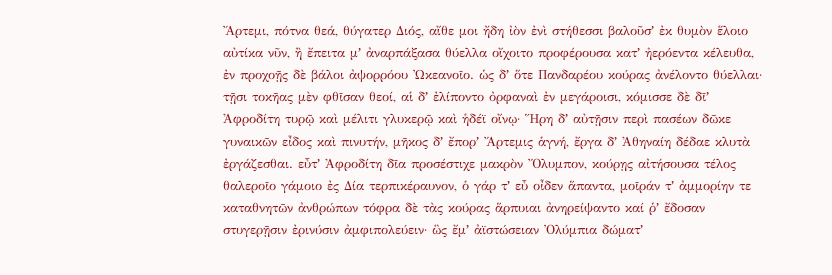Ἄρτεμι, πότνα θεά, θύγατερ Διός, αἴθε μοι ἤδη ἰὸν ἐνὶ στήθεσσι βαλοῦσʼ ἐκ θυμὸν ἕλοιο αὐτίκα νῦν, ἢ ἔπειτα μʼ ἀναρπάξασα θύελλα οἴχοιτο προφέρουσα κατʼ ἠερόεντα κέλευθα, ἐν προχοῇς δὲ βάλοι ἀψορρόου Ὠκεανοῖο. ὡς δʼ ὅτε Πανδαρέου κούρας ἀνέλοντο θύελλαι· τῇσι τοκῆας μὲν φθῖσαν θεοί, αἱ δʼ ἐλίποντο ὀρφαναὶ ἐν μεγάροισι, κόμισσε δὲ δῖʼ Ἀφροδίτη τυρῷ καὶ μέλιτι γλυκερῷ καὶ ἡδέϊ οἴνῳ· Ἥρη δʼ αὐτῇσιν περὶ πασέων δῶκε γυναικῶν εἶδος καὶ πινυτήν, μῆκος δʼ ἔπορʼ Ἄρτεμις ἁγνή, ἔργα δʼ Ἀθηναίη δέδαε κλυτὰ ἐργάζεσθαι. εὖτʼ Ἀφροδίτη δῖα προσέστιχε μακρὸν Ὄλυμπον, κούρῃς αἰτήσουσα τέλος θαλεροῖο γάμοιο ἐς Δία τερπικέραυνον, ὁ γάρ τʼ εὖ οἶδεν ἅπαντα, μοῖράν τʼ ἀμμορίην τε καταθνητῶν ἀνθρώπων τόφρα δὲ τὰς κούρας ἅρπυιαι ἀνηρείψαντο καί ῥʼ ἔδοσαν στυγερῇσιν ἐρινύσιν ἀμφιπολεύειν· ὣς ἔμʼ ἀϊστώσειαν Ὀλύμπια δώματʼ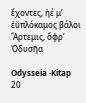ἔχοντες, ἠέ μʼ ἐϋπλόκαμος βάλοι Ἄρτεμις, ὄφρʼ Ὀδυσῆα

Odysseia ·Kitap 20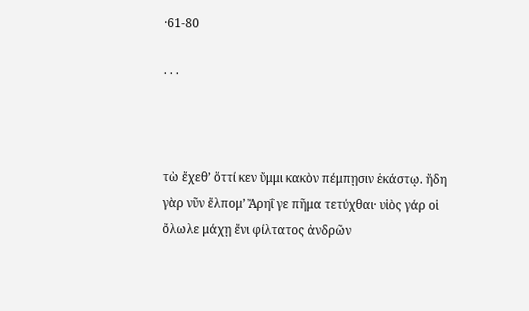·61-80

· · ·



τὼ ἔχεθʼ ὅττί κεν ὔμμι κακὸν πέμπῃσιν ἑκάστῳ. ἤδη γὰρ νῦν ἔλπομʼ Ἄρηΐ γε πῆμα τετύχθαι· υἱὸς γάρ οἱ ὄλωλε μάχῃ ἔνι φίλτατος ἀνδρῶν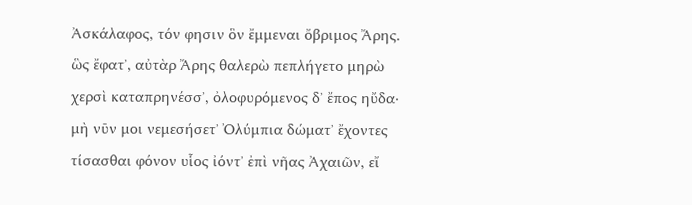Ἀσκάλαφος, τόν φησιν ὃν ἔμμεναι ὄβριμος Ἄρης. ὣς ἔφατʼ, αὐτὰρ Ἄρης θαλερὼ πεπλήγετο μηρὼ χερσὶ καταπρηνέσσʼ, ὀλοφυρόμενος δʼ ἔπος ηὔδα· μὴ νῦν μοι νεμεσήσετʼ Ὀλύμπια δώματʼ ἔχοντες τίσασθαι φόνον υἷος ἰόντʼ ἐπὶ νῆας Ἀχαιῶν, εἴ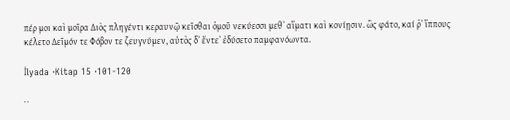πέρ μοι καὶ μοῖρα Διὸς πληγέντι κεραυνῷ κεῖσθαι ὁμοῦ νεκύεσσι μεθʼ αἵματι καὶ κονίῃσιν. ὣς φάτο, καί ῥʼ ἵππους κέλετο Δεῖμόν τε Φόβον τε ζευγνύμεν, αὐτὸς δʼ ἔντεʼ ἐδύσετο παμφανόωντα.

İlyada ·Kitap 15 ·101-120

· ·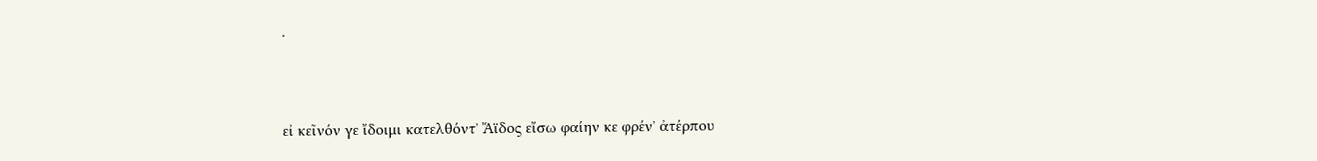·



εἰ κεῖνόν γε ἴδοιμι κατελθόντʼ Ἄϊδος εἴσω φαίην κε φρένʼ ἀτέρπου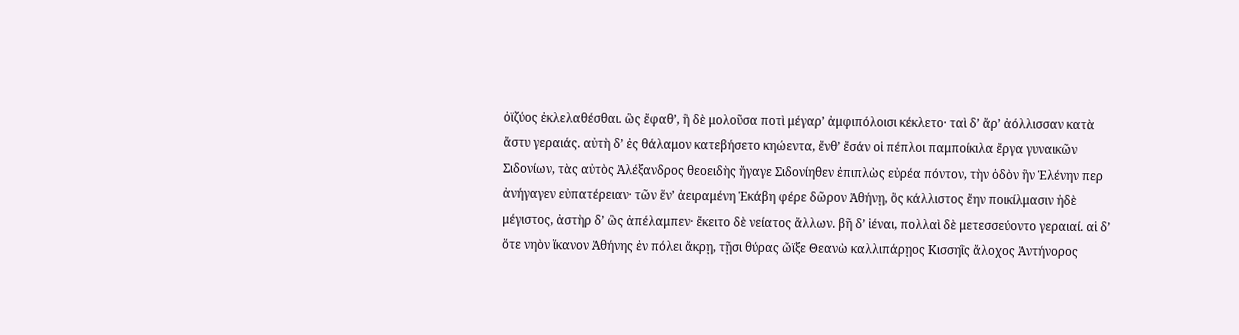ὀϊζύος ἐκλελαθέσθαι. ὣς ἔφαθʼ, ἣ δὲ μολοῦσα ποτὶ μέγαρʼ ἀμφιπόλοισι κέκλετο· ταὶ δʼ ἄρʼ ἀόλλισσαν κατὰ ἄστυ γεραιάς. αὐτὴ δʼ ἐς θάλαμον κατεβήσετο κηώεντα, ἔνθʼ ἔσάν οἱ πέπλοι παμποίκιλα ἔργα γυναικῶν Σιδονίων, τὰς αὐτὸς Ἀλέξανδρος θεοειδὴς ἤγαγε Σιδονίηθεν ἐπιπλὼς εὐρέα πόντον, τὴν ὁδὸν ἣν Ἑλένην περ ἀνήγαγεν εὐπατέρειαν· τῶν ἕνʼ ἀειραμένη Ἑκάβη φέρε δῶρον Ἀθήνῃ, ὃς κάλλιστος ἔην ποικίλμασιν ἠδὲ μέγιστος, ἀστὴρ δʼ ὣς ἀπέλαμπεν· ἔκειτο δὲ νείατος ἄλλων. βῆ δʼ ἰέναι, πολλαὶ δὲ μετεσσεύοντο γεραιαί. αἱ δʼ ὅτε νηὸν ἵκανον Ἀθήνης ἐν πόλει ἄκρῃ, τῇσι θύρας ὤϊξε Θεανὼ καλλιπάρῃος Κισσηῒς ἄλοχος Ἀντήνορος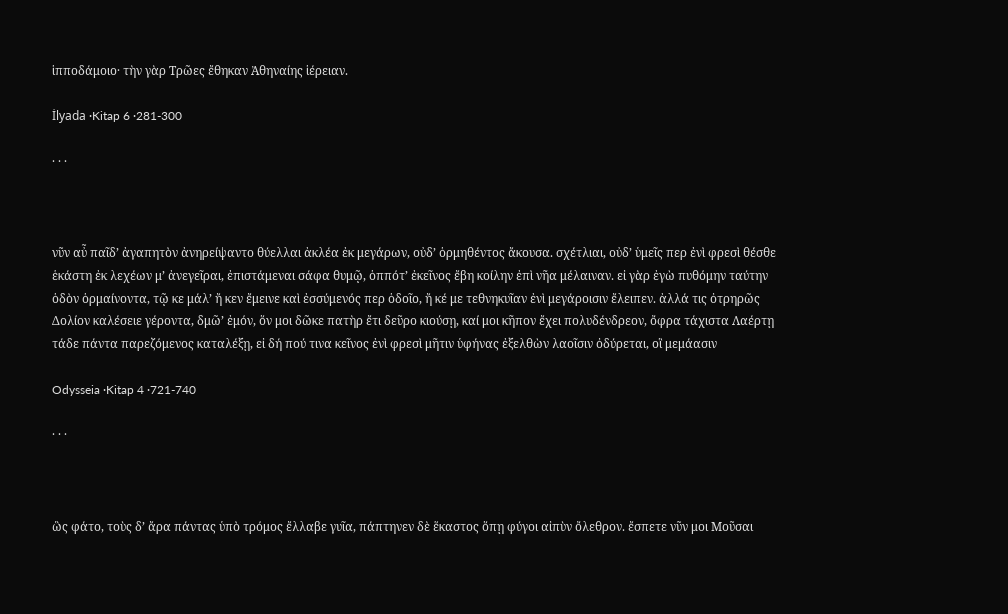ἱπποδάμοιο· τὴν γὰρ Τρῶες ἔθηκαν Ἀθηναίης ἱέρειαν.

İlyada ·Kitap 6 ·281-300

· · ·



νῦν αὖ παῖδʼ ἀγαπητὸν ἀνηρείψαντο θύελλαι ἀκλέα ἐκ μεγάρων, οὐδʼ ὁρμηθέντος ἄκουσα. σχέτλιαι, οὐδʼ ὑμεῖς περ ἐνὶ φρεσὶ θέσθε ἑκάστη ἐκ λεχέων μʼ ἀνεγεῖραι, ἐπιστάμεναι σάφα θυμῷ, ὁππότʼ ἐκεῖνος ἔβη κοίλην ἐπὶ νῆα μέλαιναν. εἰ γὰρ ἐγὼ πυθόμην ταύτην ὁδὸν ὁρμαίνοντα, τῷ κε μάλʼ ἤ κεν ἔμεινε καὶ ἐσσύμενός περ ὁδοῖο, ἤ κέ με τεθνηκυῖαν ἐνὶ μεγάροισιν ἔλειπεν. ἀλλά τις ὀτρηρῶς Δολίον καλέσειε γέροντα, δμῶʼ ἐμόν, ὅν μοι δῶκε πατὴρ ἔτι δεῦρο κιούσῃ, καί μοι κῆπον ἔχει πολυδένδρεον, ὄφρα τάχιστα Λαέρτῃ τάδε πάντα παρεζόμενος καταλέξῃ, εἰ δή πού τινα κεῖνος ἐνὶ φρεσὶ μῆτιν ὑφήνας ἐξελθὼν λαοῖσιν ὀδύρεται, οἳ μεμάασιν

Odysseia ·Kitap 4 ·721-740

· · ·



ὣς φάτο, τοὺς δʼ ἄρα πάντας ὑπὸ τρόμος ἔλλαβε γυῖα, πάπτηνεν δὲ ἕκαστος ὅπῃ φύγοι αἰπὺν ὄλεθρον. ἔσπετε νῦν μοι Μοῦσαι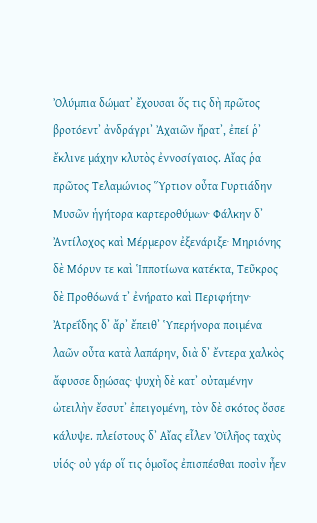Ὀλύμπια δώματʼ ἔχουσαι ὅς τις δὴ πρῶτος βροτόεντʼ ἀνδράγριʼ Ἀχαιῶν ἤρατʼ, ἐπεί ῥʼ ἔκλινε μάχην κλυτὸς ἐννοσίγαιος. Αἴας ῥα πρῶτος Τελαμώνιος Ὕρτιον οὖτα Γυρτιάδην Μυσῶν ἡγήτορα καρτεροθύμων· Φάλκην δʼ Ἀντίλοχος καὶ Μέρμερον ἐξενάριξε· Μηριόνης δὲ Μόρυν τε καὶ Ἱπποτίωνα κατέκτα, Τεῦκρος δὲ Προθόωνά τʼ ἐνήρατο καὶ Περιφήτην· Ἀτρεΐδης δʼ ἄρʼ ἔπειθʼ Ὑπερήνορα ποιμένα λαῶν οὖτα κατὰ λαπάρην, διὰ δʼ ἔντερα χαλκὸς ἄφυσσε δῃώσας· ψυχὴ δὲ κατʼ οὐταμένην ὠτειλὴν ἔσσυτʼ ἐπειγομένη, τὸν δὲ σκότος ὄσσε κάλυψε. πλείστους δʼ Αἴας εἷλεν Ὀϊλῆος ταχὺς υἱός· οὐ γάρ οἵ τις ὁμοῖος ἐπισπέσθαι ποσὶν ἦεν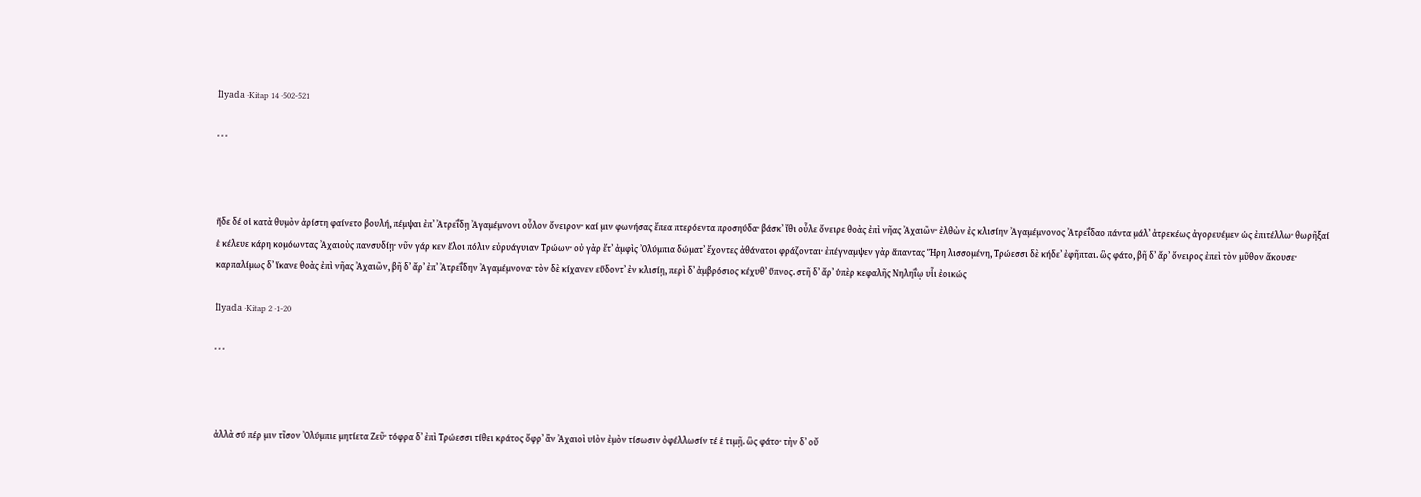İlyada ·Kitap 14 ·502-521

· · ·



ἥδε δέ οἱ κατὰ θυμὸν ἀρίστη φαίνετο βουλή, πέμψαι ἐπʼ Ἀτρεΐδῃ Ἀγαμέμνονι οὖλον ὄνειρον· καί μιν φωνήσας ἔπεα πτερόεντα προσηύδα· βάσκʼ ἴθι οὖλε ὄνειρε θοὰς ἐπὶ νῆας Ἀχαιῶν· ἐλθὼν ἐς κλισίην Ἀγαμέμνονος Ἀτρεΐδαο πάντα μάλʼ ἀτρεκέως ἀγορευέμεν ὡς ἐπιτέλλω· θωρῆξαί ἑ κέλευε κάρη κομόωντας Ἀχαιοὺς πανσυδίῃ· νῦν γάρ κεν ἕλοι πόλιν εὐρυάγυιαν Τρώων· οὐ γὰρ ἔτʼ ἀμφὶς Ὀλύμπια δώματʼ ἔχοντες ἀθάνατοι φράζονται· ἐπέγναμψεν γὰρ ἅπαντας Ἥρη λισσομένη, Τρώεσσι δὲ κήδεʼ ἐφῆπται. ὣς φάτο, βῆ δʼ ἄρʼ ὄνειρος ἐπεὶ τὸν μῦθον ἄκουσε· καρπαλίμως δʼ ἵκανε θοὰς ἐπὶ νῆας Ἀχαιῶν, βῆ δʼ ἄρʼ ἐπʼ Ἀτρεΐδην Ἀγαμέμνονα· τὸν δὲ κίχανεν εὕδοντʼ ἐν κλισίῃ, περὶ δʼ ἀμβρόσιος κέχυθʼ ὕπνος. στῆ δʼ ἄρʼ ὑπὲρ κεφαλῆς Νηληΐῳ υἷι ἐοικώς

İlyada ·Kitap 2 ·1-20

· · ·



ἀλλὰ σύ πέρ μιν τῖσον Ὀλύμπιε μητίετα Ζεῦ· τόφρα δʼ ἐπὶ Τρώεσσι τίθει κράτος ὄφρʼ ἂν Ἀχαιοὶ υἱὸν ἐμὸν τίσωσιν ὀφέλλωσίν τέ ἑ τιμῇ. ὣς φάτο· τὴν δʼ οὔ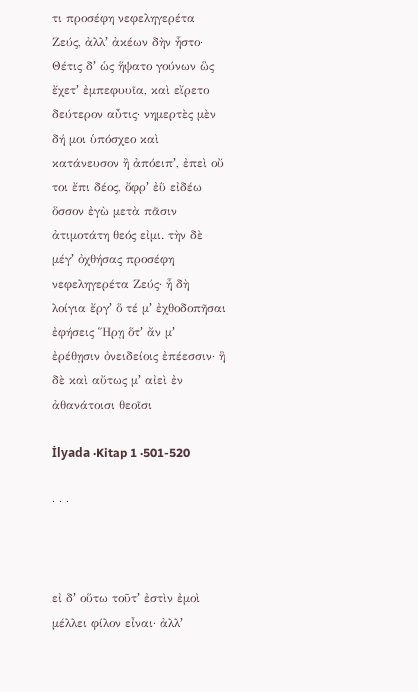τι προσέφη νεφεληγερέτα Ζεύς, ἀλλʼ ἀκέων δὴν ἧστο· Θέτις δʼ ὡς ἥψατο γούνων ὣς ἔχετʼ ἐμπεφυυῖα, καὶ εἴρετο δεύτερον αὖτις· νημερτὲς μὲν δή μοι ὑπόσχεο καὶ κατάνευσον ἢ ἀπόειπʼ, ἐπεὶ οὔ τοι ἔπι δέος, ὄφρʼ ἐῢ εἰδέω ὅσσον ἐγὼ μετὰ πᾶσιν ἀτιμοτάτη θεός εἰμι. τὴν δὲ μέγʼ ὀχθήσας προσέφη νεφεληγερέτα Ζεύς· ἦ δὴ λοίγια ἔργʼ ὅ τέ μʼ ἐχθοδοπῆσαι ἐφήσεις Ἥρῃ ὅτʼ ἄν μʼ ἐρέθῃσιν ὀνειδείοις ἐπέεσσιν· ἣ δὲ καὶ αὔτως μʼ αἰεὶ ἐν ἀθανάτοισι θεοῖσι

İlyada ·Kitap 1 ·501-520

· · ·



εἰ δʼ οὕτω τοῦτʼ ἐστὶν ἐμοὶ μέλλει φίλον εἶναι· ἀλλʼ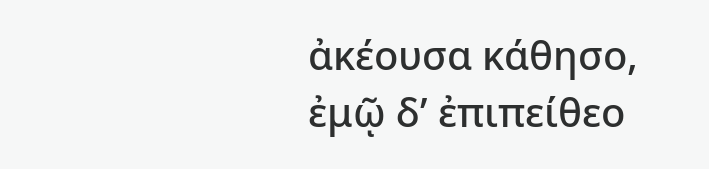ἀκέουσα κάθησο, ἐμῷ δʼ ἐπιπείθεο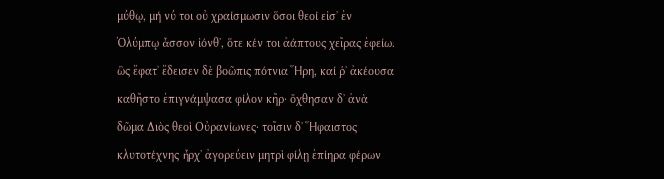μύθῳ, μή νύ τοι οὐ χραίσμωσιν ὅσοι θεοί εἰσʼ ἐν Ὀλύμπῳ ἆσσον ἰόνθʼ, ὅτε κέν τοι ἀάπτους χεῖρας ἐφείω. ὣς ἔφατʼ ἔδεισεν δὲ βοῶπις πότνια Ἥρη, καί ῥʼ ἀκέουσα καθῆστο ἐπιγνάμψασα φίλον κῆρ· ὄχθησαν δʼ ἀνὰ δῶμα Διὸς θεοὶ Οὐρανίωνες· τοῖσιν δʼ Ἥφαιστος κλυτοτέχνης ἦρχʼ ἀγορεύειν μητρὶ φίλῃ ἐπίηρα φέρων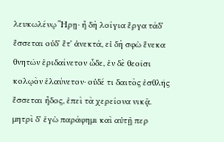λευκωλένῳ Ἥρῃ· ἦ δὴ λοίγια ἔργα τάδʼ ἔσσεται οὐδʼ ἔτʼ ἀνεκτά, εἰ δὴ σφὼ ἕνεκα θνητῶν ἐριδαίνετον ὧδε, ἐν δὲ θεοῖσι κολῳὸν ἐλαύνετον· οὐδέ τι δαιτὸς ἐσθλῆς ἔσσεται ἦδος, ἐπεὶ τὰ χερείονα νικᾷ. μητρὶ δʼ ἐγὼ παράφημι καὶ αὐτῇ περ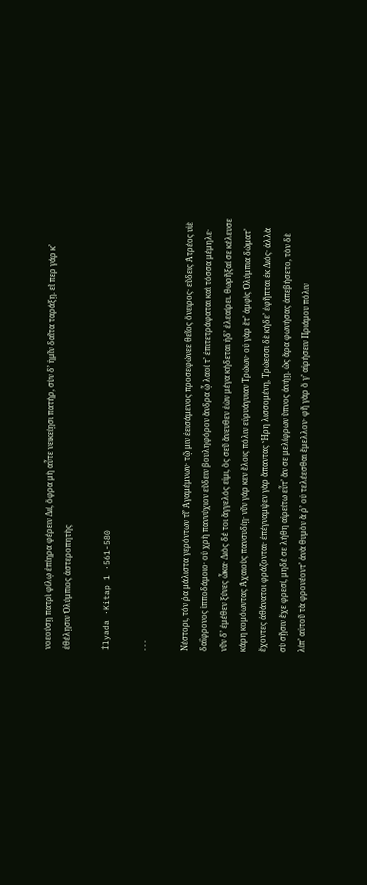νοεούσῃ πατρὶ φίλῳ ἐπίηρα φέρειν Διί, ὄφρα μὴ αὖτε νεικείῃσι πατήρ, σὺν δʼ ἡμῖν δαῖτα ταράξῃ. εἴ περ γάρ κʼ ἐθέλῃσιν Ὀλύμπιος ἀστεροπητὴς

İlyada ·Kitap 1 ·561-580

· · ·

Νέστορι, τόν ῥα μάλιστα γερόντων τῖʼ Ἀγαμέμνων· τῷ μιν ἐεισάμενος προσεφώνεε θεῖος ὄνειρος· εὕδεις Ἀτρέος υἱὲ δαΐφρονος ἱπποδάμοιο· οὐ χρὴ παννύχιον εὕδειν βουληφόρον ἄνδρα ᾧ λαοί τʼ ἐπιτετράφαται καὶ τόσσα μέμηλε· νῦν δʼ ἐμέθεν ξύνες ὦκα· Διὸς δέ τοι ἄγγελός εἰμι, ὃς σεῦ ἄνευθεν ἐὼν μέγα κήδεται ἠδʼ ἐλεαίρει. θωρῆξαί σε κέλευσε κάρη κομόωντας Ἀχαιοὺς πανσυδίῃ· νῦν γάρ κεν ἕλοις πόλιν εὐρυάγυιαν Τρώων· οὐ γὰρ ἔτʼ ἀμφὶς Ὀλύμπια δώματʼ ἔχοντες ἀθάνατοι φράζονται· ἐπέγναμψεν γὰρ ἅπαντας Ἥρη λισσομένη, Τρώεσσι δὲ κήδεʼ ἐφῆπται ἐκ Διός· ἀλλὰ σὺ σῇσιν ἔχε φρεσί, μηδέ σε λήθη αἱρείτω εὖτʼ ἄν σε μελίφρων ὕπνος ἀνήῃ. ὣς ἄρα φωνήσας ἀπεβήσετο, τὸν δὲ λίπʼ αὐτοῦ τὰ φρονέοντʼ ἀνὰ θυμὸν ἅ ῥʼ οὐ τελέεσθαι ἔμελλον· φῆ γὰρ ὅ γʼ αἱρήσειν Πριάμου πόλιν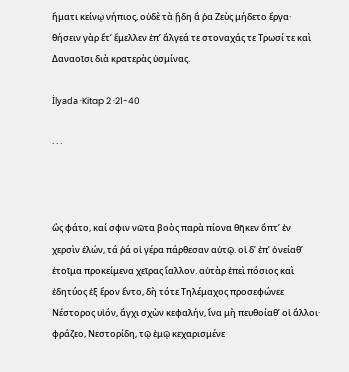ἤματι κείνῳ νήπιος, οὐδὲ τὰ ᾔδη ἅ ῥα Ζεὺς μήδετο ἔργα· θήσειν γὰρ ἔτʼ ἔμελλεν ἐπʼ ἄλγεά τε στοναχάς τε Τρωσί τε καὶ Δαναοῖσι διὰ κρατερὰς ὑσμίνας.

İlyada ·Kitap 2 ·21-40

· · ·



ὣς φάτο, καί σφιν νῶτα βοὸς παρὰ πίονα θῆκεν ὄπτʼ ἐν χερσὶν ἑλών, τά ῥά οἱ γέρα πάρθεσαν αὐτῷ. οἱ δʼ ἐπʼ ὀνείαθʼ ἑτοῖμα προκείμενα χεῖρας ἴαλλον. αὐτὰρ ἐπεὶ πόσιος καὶ ἐδητύος ἐξ ἔρον ἕντο, δὴ τότε Τηλέμαχος προσεφώνεε Νέστορος υἱόν, ἄγχι σχὼν κεφαλήν, ἵνα μὴ πευθοίαθʼ οἱ ἄλλοι· φράζεο, Νεστορίδη, τῷ ἐμῷ κεχαρισμένε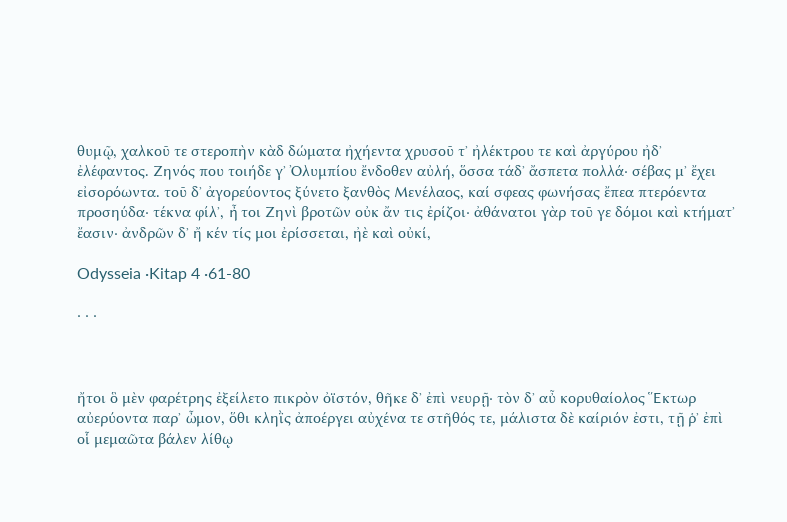θυμῷ, χαλκοῦ τε στεροπὴν κὰδ δώματα ἠχήεντα χρυσοῦ τʼ ἠλέκτρου τε καὶ ἀργύρου ἠδʼ ἐλέφαντος. Ζηνός που τοιήδε γʼ Ὀλυμπίου ἔνδοθεν αὐλή, ὅσσα τάδʼ ἄσπετα πολλά· σέβας μʼ ἔχει εἰσορόωντα. τοῦ δʼ ἀγορεύοντος ξύνετο ξανθὸς Μενέλαος, καί σφεας φωνήσας ἔπεα πτερόεντα προσηύδα· τέκνα φίλʼ, ἦ τοι Ζηνὶ βροτῶν οὐκ ἄν τις ἐρίζοι· ἀθάνατοι γὰρ τοῦ γε δόμοι καὶ κτήματʼ ἔασιν· ἀνδρῶν δʼ ἤ κέν τίς μοι ἐρίσσεται, ἠὲ καὶ οὐκί,

Odysseia ·Kitap 4 ·61-80

· · ·



ἤτοι ὃ μὲν φαρέτρης ἐξείλετο πικρὸν ὀϊστόν, θῆκε δʼ ἐπὶ νευρῇ· τὸν δʼ αὖ κορυθαίολος Ἕκτωρ αὐερύοντα παρʼ ὦμον, ὅθι κληῒς ἀποέργει αὐχένα τε στῆθός τε, μάλιστα δὲ καίριόν ἐστι, τῇ ῥʼ ἐπὶ οἷ μεμαῶτα βάλεν λίθῳ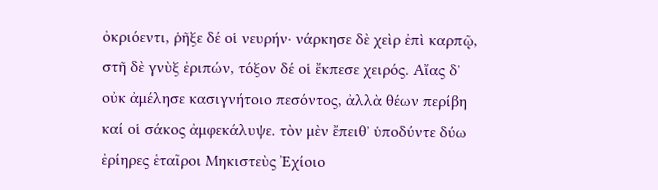ὀκριόεντι, ῥῆξε δέ οἱ νευρήν· νάρκησε δὲ χεὶρ ἐπὶ καρπῷ, στῆ δὲ γνὺξ ἐριπών, τόξον δέ οἱ ἔκπεσε χειρός. Αἴας δʼ οὐκ ἀμέλησε κασιγνήτοιο πεσόντος, ἀλλὰ θέων περίβη καί οἱ σάκος ἀμφεκάλυψε. τὸν μὲν ἔπειθʼ ὑποδύντε δύω ἐρίηρες ἑταῖροι Μηκιστεὺς Ἐχίοιο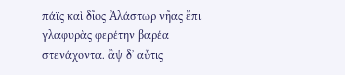πάϊς καὶ δῖος Ἀλάστωρ νῆας ἔπι γλαφυρὰς φερέτην βαρέα στενάχοντα. ἂψ δʼ αὖτις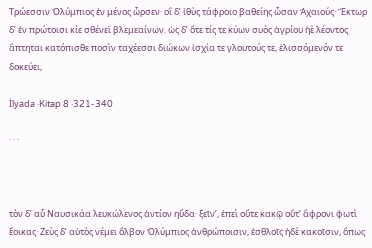Τρώεσσιν Ὀλύμπιος ἐν μένος ὦρσεν· οἳ δʼ ἰθὺς τάφροιο βαθείης ὦσαν Ἀχαιούς· Ἕκτωρ δʼ ἐν πρώτοισι κίε σθένεϊ βλεμεαίνων. ὡς δʼ ὅτε τίς τε κύων συὸς ἀγρίου ἠὲ λέοντος ἅπτηται κατόπισθε ποσὶν ταχέεσσι διώκων ἰσχία τε γλουτούς τε, ἑλισσόμενόν τε δοκεύει,

İlyada ·Kitap 8 ·321-340

· · ·



τὸν δʼ αὖ Ναυσικάα λευκώλενος ἀντίον ηὔδα· ξεῖνʼ, ἐπεὶ οὔτε κακῷ οὔτʼ ἄφρονι φωτὶ ἔοικας· Ζεὺς δʼ αὐτὸς νέμει ὄλβον Ὀλύμπιος ἀνθρώποισιν, ἐσθλοῖς ἠδὲ κακοῖσιν, ὅπως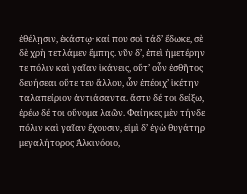ἐθέλῃσιν, ἑκάστῳ· καί που σοὶ τάδʼ ἔδωκε, σὲ δὲ χρὴ τετλάμεν ἔμπης. νῦν δʼ, ἐπεὶ ἡμετέρην τε πόλιν καὶ γαῖαν ἱκάνεις, οὔτʼ οὖν ἐσθῆτος δευήσεαι οὔτε τευ ἄλλου, ὧν ἐπέοιχʼ ἱκέτην ταλαπείριον ἀντιάσαντα. ἄστυ δέ τοι δείξω, ἐρέω δέ τοι οὔνομα λαῶν. Φαίηκες μὲν τήνδε πόλιν καὶ γαῖαν ἔχουσιν, εἰμὶ δʼ ἐγὼ θυγάτηρ μεγαλήτορος Ἀλκινόοιο,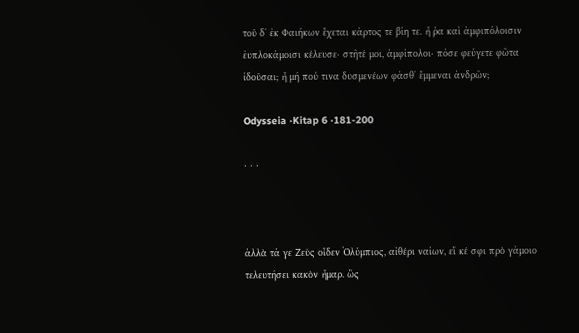τοῦ δʼ ἐκ Φαιήκων ἔχεται κάρτος τε βίη τε. ἦ ῥα καὶ ἀμφιπόλοισιν ἐυπλοκάμοισι κέλευσε· στῆτέ μοι, ἀμφίπολοι· πόσε φεύγετε φῶτα ἰδοῦσαι; ἦ μή πού τινα δυσμενέων φάσθʼ ἔμμεναι ἀνδρῶν;

Odysseia ·Kitap 6 ·181-200

· · ·



ἀλλὰ τά γε Ζεὺς οἶδεν Ὀλύμπιος, αἰθέρι ναίων, εἴ κέ σφι πρὸ γάμοιο τελευτήσει κακὸν ἦμαρ. ὣς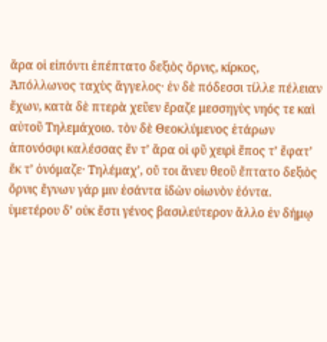ἄρα οἱ εἰπόντι ἐπέπτατο δεξιὸς ὄρνις, κίρκος, Ἀπόλλωνος ταχὺς ἄγγελος· ἐν δὲ πόδεσσι τίλλε πέλειαν ἔχων, κατὰ δὲ πτερὰ χεῦεν ἔραζε μεσσηγὺς νηός τε καὶ αὐτοῦ Τηλεμάχοιο. τὸν δὲ Θεοκλύμενος ἑτάρων ἀπονόσφι καλέσσας ἔν τʼ ἄρα οἱ φῦ χειρὶ ἔπος τʼ ἔφατʼ ἔκ τʼ ὀνόμαζε· Τηλέμαχʼ, οὔ τοι ἄνευ θεοῦ ἔπτατο δεξιὸς ὄρνις ἔγνων γάρ μιν ἐσάντα ἰδὼν οἰωνὸν ἐόντα. ὑμετέρου δʼ οὐκ ἔστι γένος βασιλεύτερον ἄλλο ἐν δήμῳ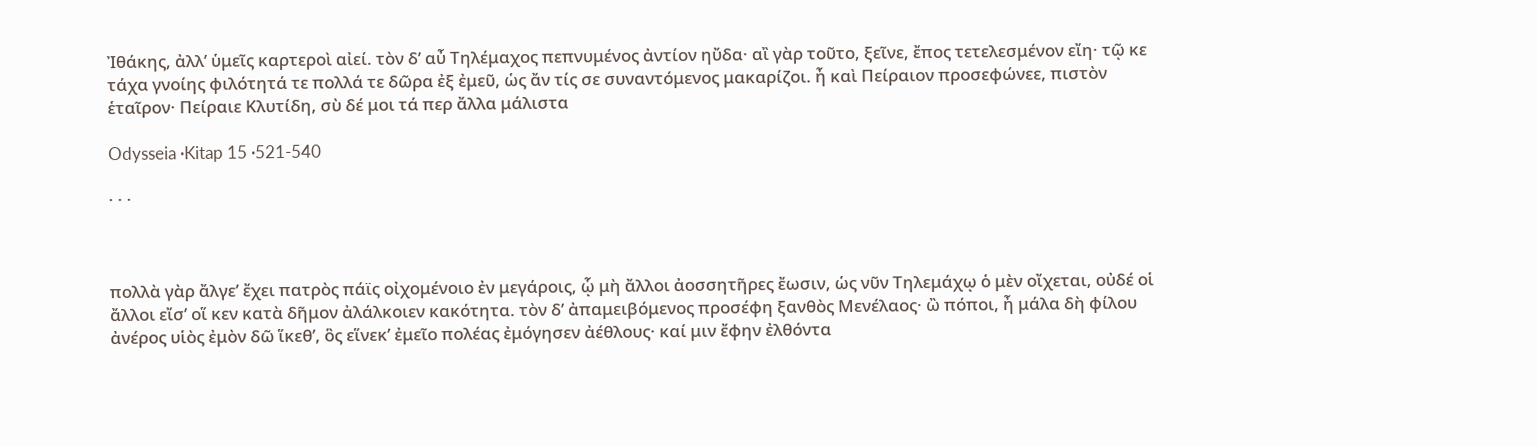Ἰθάκης, ἀλλʼ ὑμεῖς καρτεροὶ αἰεί. τὸν δʼ αὖ Τηλέμαχος πεπνυμένος ἀντίον ηὔδα· αἲ γὰρ τοῦτο, ξεῖνε, ἔπος τετελεσμένον εἴη· τῷ κε τάχα γνοίης φιλότητά τε πολλά τε δῶρα ἐξ ἐμεῦ, ὡς ἄν τίς σε συναντόμενος μακαρίζοι. ἦ καὶ Πείραιον προσεφώνεε, πιστὸν ἑταῖρον· Πείραιε Κλυτίδη, σὺ δέ μοι τά περ ἄλλα μάλιστα

Odysseia ·Kitap 15 ·521-540

· · ·



πολλὰ γὰρ ἄλγεʼ ἔχει πατρὸς πάϊς οἰχομένοιο ἐν μεγάροις, ᾧ μὴ ἄλλοι ἀοσσητῆρες ἔωσιν, ὡς νῦν Τηλεμάχῳ ὁ μὲν οἴχεται, οὐδέ οἱ ἄλλοι εἴσʼ οἵ κεν κατὰ δῆμον ἀλάλκοιεν κακότητα. τὸν δʼ ἀπαμειβόμενος προσέφη ξανθὸς Μενέλαος· ὢ πόποι, ἦ μάλα δὴ φίλου ἀνέρος υἱὸς ἐμὸν δῶ ἵκεθʼ, ὃς εἵνεκʼ ἐμεῖο πολέας ἐμόγησεν ἀέθλους· καί μιν ἔφην ἐλθόντα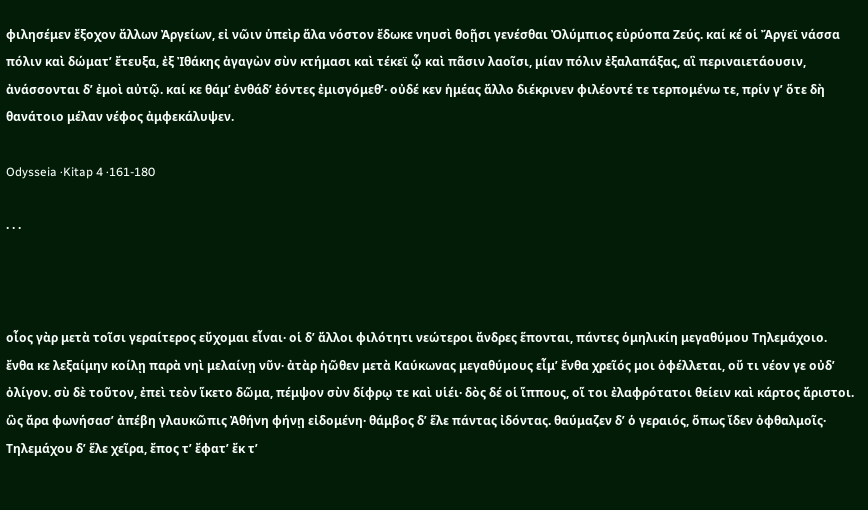φιλησέμεν ἔξοχον ἄλλων Ἀργείων, εἰ νῶιν ὑπεὶρ ἅλα νόστον ἔδωκε νηυσὶ θοῇσι γενέσθαι Ὀλύμπιος εὐρύοπα Ζεύς. καί κέ οἱ Ἄργεϊ νάσσα πόλιν καὶ δώματʼ ἔτευξα, ἐξ Ἰθάκης ἀγαγὼν σὺν κτήμασι καὶ τέκεϊ ᾧ καὶ πᾶσιν λαοῖσι, μίαν πόλιν ἐξαλαπάξας, αἳ περιναιετάουσιν, ἀνάσσονται δʼ ἐμοὶ αὐτῷ. καί κε θάμʼ ἐνθάδʼ ἐόντες ἐμισγόμεθʼ· οὐδέ κεν ἡμέας ἄλλο διέκρινεν φιλέοντέ τε τερπομένω τε, πρίν γʼ ὅτε δὴ θανάτοιο μέλαν νέφος ἀμφεκάλυψεν.

Odysseia ·Kitap 4 ·161-180

· · ·



οἶος γὰρ μετὰ τοῖσι γεραίτερος εὔχομαι εἶναι· οἱ δʼ ἄλλοι φιλότητι νεώτεροι ἄνδρες ἕπονται, πάντες ὁμηλικίη μεγαθύμου Τηλεμάχοιο. ἔνθα κε λεξαίμην κοίλῃ παρὰ νηὶ μελαίνῃ νῦν· ἀτὰρ ἠῶθεν μετὰ Καύκωνας μεγαθύμους εἶμʼ ἔνθα χρεῖός μοι ὀφέλλεται, οὔ τι νέον γε οὐδʼ ὀλίγον. σὺ δὲ τοῦτον, ἐπεὶ τεὸν ἵκετο δῶμα, πέμψον σὺν δίφρῳ τε καὶ υἱέι· δὸς δέ οἱ ἵππους, οἵ τοι ἐλαφρότατοι θείειν καὶ κάρτος ἄριστοι. ὣς ἄρα φωνήσασʼ ἀπέβη γλαυκῶπις Ἀθήνη φήνῃ εἰδομένη· θάμβος δʼ ἕλε πάντας ἰδόντας. θαύμαζεν δʼ ὁ γεραιός, ὅπως ἴδεν ὀφθαλμοῖς· Τηλεμάχου δʼ ἕλε χεῖρα, ἔπος τʼ ἔφατʼ ἔκ τʼ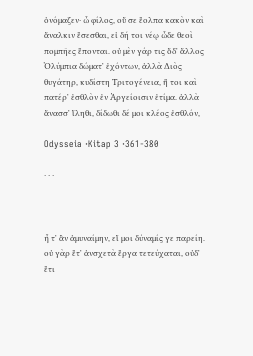ὀνόμαζεν· ὦ φίλος, οὔ σε ἔολπα κακὸν καὶ ἄναλκιν ἔσεσθαι, εἰ δή τοι νέῳ ὧδε θεοὶ πομπῆες ἕπονται. οὐ μὲν γάρ τις ὅδʼ ἄλλος Ὀλύμπια δώματʼ ἐχόντων, ἀλλὰ Διὸς θυγάτηρ, κυδίστη Τριτογένεια, ἥ τοι καὶ πατέρʼ ἐσθλὸν ἐν Ἀργείοισιν ἐτίμα. ἀλλὰ ἄνασσʼ ἵληθι, δίδωθι δέ μοι κλέος ἐσθλόν,

Odysseia ·Kitap 3 ·361-380

· · ·



ἦ τʼ ἂν ἀμυναίμην, εἴ μοι δύναμίς γε παρείη. οὐ γὰρ ἔτʼ ἀνσχετὰ ἔργα τετεύχαται, οὐδʼ ἔτι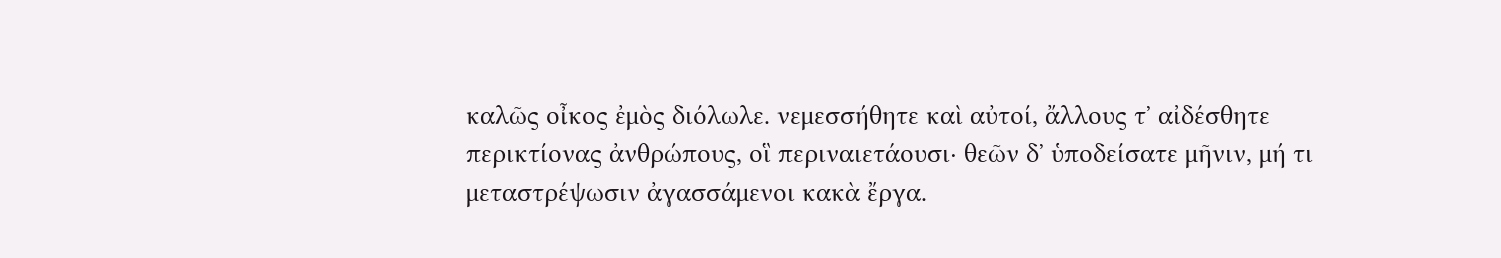καλῶς οἶκος ἐμὸς διόλωλε. νεμεσσήθητε καὶ αὐτοί, ἄλλους τʼ αἰδέσθητε περικτίονας ἀνθρώπους, οἳ περιναιετάουσι· θεῶν δʼ ὑποδείσατε μῆνιν, μή τι μεταστρέψωσιν ἀγασσάμενοι κακὰ ἔργα.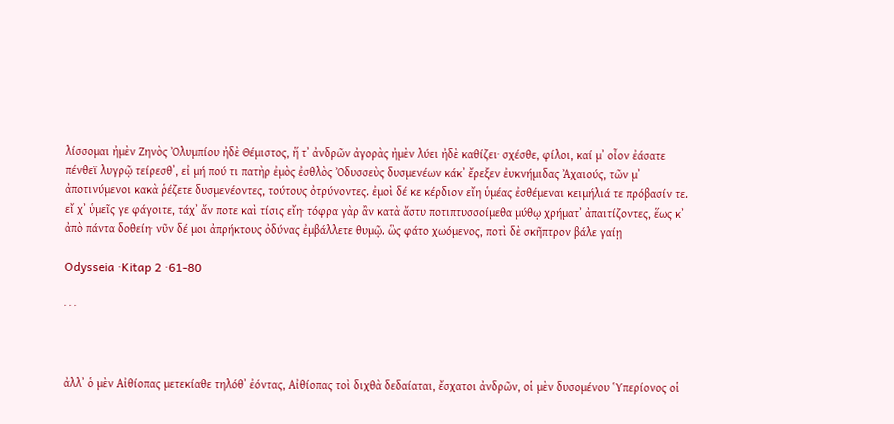λίσσομαι ἠμὲν Ζηνὸς Ὀλυμπίου ἠδὲ Θέμιστος, ἥ τʼ ἀνδρῶν ἀγορὰς ἠμὲν λύει ἠδὲ καθίζει· σχέσθε, φίλοι, καί μʼ οἶον ἐάσατε πένθεϊ λυγρῷ τείρεσθʼ, εἰ μή πού τι πατὴρ ἐμὸς ἐσθλὸς Ὀδυσσεὺς δυσμενέων κάκʼ ἔρεξεν ἐυκνήμιδας Ἀχαιούς, τῶν μʼ ἀποτινύμενοι κακὰ ῥέζετε δυσμενέοντες, τούτους ὀτρύνοντες. ἐμοὶ δέ κε κέρδιον εἴη ὑμέας ἐσθέμεναι κειμήλιά τε πρόβασίν τε. εἴ χʼ ὑμεῖς γε φάγοιτε, τάχʼ ἄν ποτε καὶ τίσις εἴη· τόφρα γὰρ ἂν κατὰ ἄστυ ποτιπτυσσοίμεθα μύθῳ χρήματʼ ἀπαιτίζοντες, ἕως κʼ ἀπὸ πάντα δοθείη· νῦν δέ μοι ἀπρήκτους ὀδύνας ἐμβάλλετε θυμῷ. ὣς φάτο χωόμενος, ποτὶ δὲ σκῆπτρον βάλε γαίῃ

Odysseia ·Kitap 2 ·61-80

· · ·



ἀλλʼ ὁ μὲν Αἰθίοπας μετεκίαθε τηλόθʼ ἐόντας, Αἰθίοπας τοὶ διχθὰ δεδαίαται, ἔσχατοι ἀνδρῶν, οἱ μὲν δυσομένου Ὑπερίονος οἱ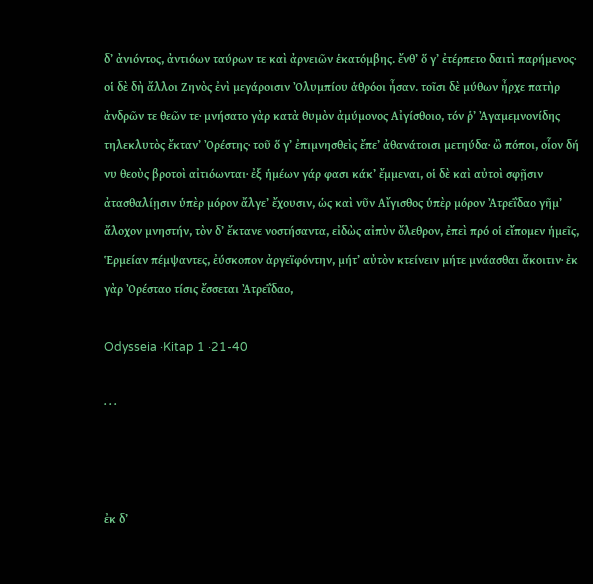δʼ ἀνιόντος, ἀντιόων ταύρων τε καὶ ἀρνειῶν ἑκατόμβης. ἔνθʼ ὅ γʼ ἐτέρπετο δαιτὶ παρήμενος· οἱ δὲ δὴ ἄλλοι Ζηνὸς ἐνὶ μεγάροισιν Ὀλυμπίου ἁθρόοι ἦσαν. τοῖσι δὲ μύθων ἦρχε πατὴρ ἀνδρῶν τε θεῶν τε· μνήσατο γὰρ κατὰ θυμὸν ἀμύμονος Αἰγίσθοιο, τόν ῥʼ Ἀγαμεμνονίδης τηλεκλυτὸς ἔκτανʼ Ὀρέστης· τοῦ ὅ γʼ ἐπιμνησθεὶς ἔπεʼ ἀθανάτοισι μετηύδα· ὢ πόποι, οἷον δή νυ θεοὺς βροτοὶ αἰτιόωνται· ἐξ ἡμέων γάρ φασι κάκʼ ἔμμεναι, οἱ δὲ καὶ αὐτοὶ σφῇσιν ἀτασθαλίῃσιν ὑπὲρ μόρον ἄλγεʼ ἔχουσιν, ὡς καὶ νῦν Αἴγισθος ὑπὲρ μόρον Ἀτρεΐδαο γῆμʼ ἄλοχον μνηστήν, τὸν δʼ ἔκτανε νοστήσαντα, εἰδὼς αἰπὺν ὄλεθρον, ἐπεὶ πρό οἱ εἴπομεν ἡμεῖς, Ἑρμείαν πέμψαντες, ἐύσκοπον ἀργεϊφόντην, μήτʼ αὐτὸν κτείνειν μήτε μνάασθαι ἄκοιτιν· ἐκ γὰρ Ὀρέσταο τίσις ἔσσεται Ἀτρεΐδαο,

Odysseia ·Kitap 1 ·21-40

· · ·



ἐκ δʼ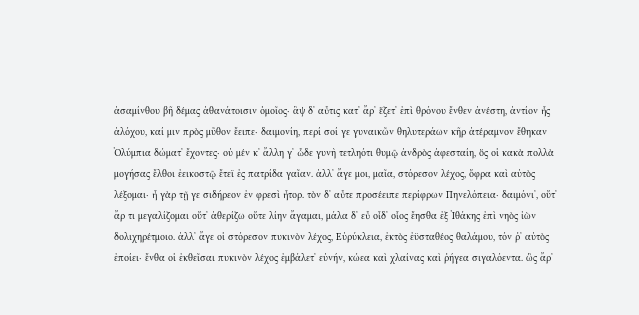ἀσαμίνθου βῆ δέμας ἀθανάτοισιν ὁμοῖος· ἂψ δʼ αὖτις κατʼ ἄρʼ ἕζετʼ ἐπὶ θρόνου ἔνθεν ἀνέστη, ἀντίον ἧς ἀλόχου, καί μιν πρὸς μῦθον ἔειπε· δαιμονίη, περί σοί γε γυναικῶν θηλυτεράων κῆρ ἀτέραμνον ἔθηκαν Ὀλύμπια δώματʼ ἔχοντες· οὐ μέν κʼ ἄλλη γʼ ὧδε γυνὴ τετληότι θυμῷ ἀνδρὸς ἀφεσταίη, ὅς οἱ κακὰ πολλὰ μογήσας ἔλθοι ἐεικοστῷ ἔτεϊ ἐς πατρίδα γαῖαν. ἀλλʼ ἄγε μοι, μαῖα, στόρεσον λέχος, ὄφρα καὶ αὐτὸς λέξομαι· ἦ γὰρ τῇ γε σιδήρεον ἐν φρεσὶ ἦτορ. τὸν δʼ αὖτε προσέειπε περίφρων Πηνελόπεια· δαιμόνιʼ, οὔτʼ ἄρ τι μεγαλίζομαι οὔτʼ ἀθερίζω οὔτε λίην ἄγαμαι, μάλα δʼ εὖ οἶδʼ οἷος ἔησθα ἐξ Ἰθάκης ἐπὶ νηὸς ἰὼν δολιχηρέτμοιο. ἀλλʼ ἄγε οἱ στόρεσον πυκινὸν λέχος, Εὐρύκλεια, ἐκτὸς ἐϋσταθέος θαλάμου, τόν ῥʼ αὐτὸς ἐποίει· ἔνθα οἱ ἐκθεῖσαι πυκινὸν λέχος ἐμβάλετʼ εὐνήν, κώεα καὶ χλαίνας καὶ ῥήγεα σιγαλόεντα. ὣς ἄρʼ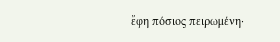ἔφη πόσιος πειρωμένη·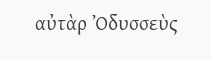αὐτὰρ Ὀδυσσεὺς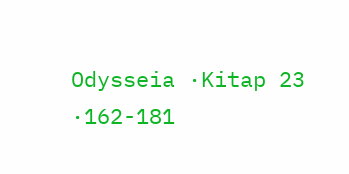Odysseia ·Kitap 23 ·162-181